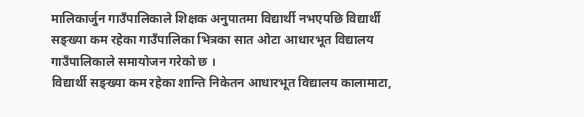मालिकार्जुन गाउँपालिकाले शिक्षक अनुपातमा विद्यार्थी नभएपछि विद्यार्थी सङ्ख्या कम रहेका गाउँपालिका भित्रका सात ओटा आधारभूत विद्यालय गाउँपालिकाले समायोजन गरेको छ ।
विद्यार्थी सङ्ख्या कम रहेका शान्ति निकेतन आधारभूत विद्यालय कालामाटा,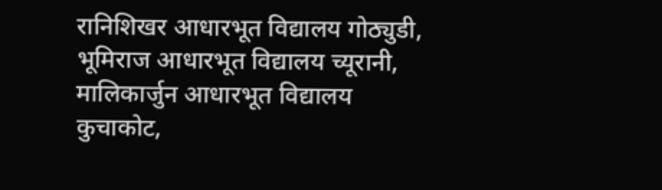रानिशिखर आधारभूत विद्यालय गोठ्युडी, भूमिराज आधारभूत विद्यालय च्यूरानी, मालिकार्जुन आधारभूत विद्यालय कुचाकोट,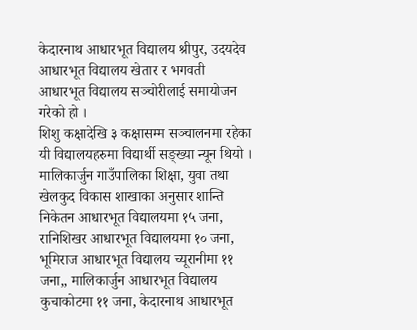केदारनाथ आधारभूत विद्यालय श्रीपुर, उदयदेव आधारभूत विद्यालय खेतार र भगवती आधारभूत विद्यालय सञ्चोरीलाई समायोजन गरेको हो ।
शिशु कक्षादेखि ३ कक्षासम्म सञ्चालनमा रहेका यी विद्यालयहरुमा विद्यार्थी सङ्ख्या न्यून थियो । मालिकार्जुन गाउँपालिका शिक्षा, युवा तथा खेलकुद विकास शाखाका अनुसार शान्ति निकेतन आधारभूत विद्यालयमा १५ जना, रानिशिखर आधारभूत विद्यालयमा १० जना, भूमिराज आधारभूत विद्यालय च्यूरानीमा ११ जना,, मालिकार्जुन आधारभूत विद्यालय कुचाकोटमा ११ जना, केदारनाथ आधारभूत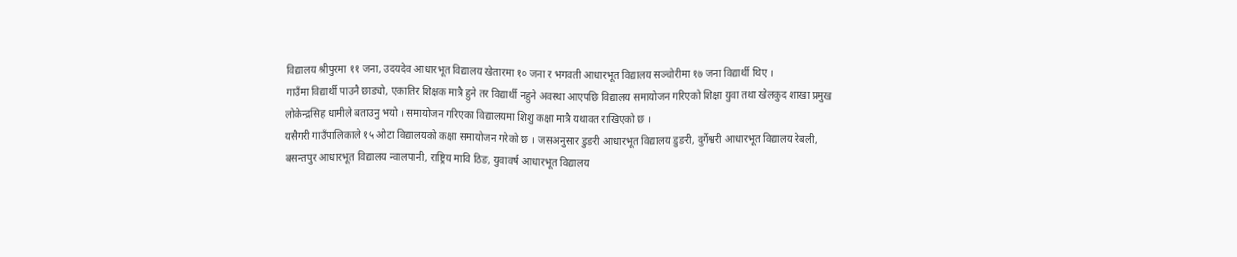विद्यालय श्रीपुरमा ११ जना, उदयदेव आधारभूत विद्यालय खेतारमा १० जना र भगवती आधारभूत विद्यालय सञ्चोरीमा १७ जना विद्यार्थी थिए ।
गाउँमा विद्यार्थी पाउनै छाड्यो, एकातिर शिक्षक मात्रै हुने तर विद्यार्थी नहुने अवस्था आएपछि विद्यालय समायोजन गरिएको शिक्षा युवा तथा खेलकुद शाखा प्रमुख लोकेन्द्रसिह धामीले बताउनु भयो । समायोजन गरिएका विद्यालयमा शिशु कक्षा मात्रै यथावत राखिएको छ ।
यसैगरी गाउँपालिकाले १५ ओटा विद्यालयको कक्षा समायोजन गरेको छ । जसअनुसार डुङरी आधारभूत विद्यालय डुङरी, दुर्गेश्वरी आधारभूत विद्यालय रेबली, बसन्तपुर आधारभूत विद्यालय न्वालपानी, राष्ट्रिय मावि ठिङ, युवावर्ष आधारभूत विद्यालय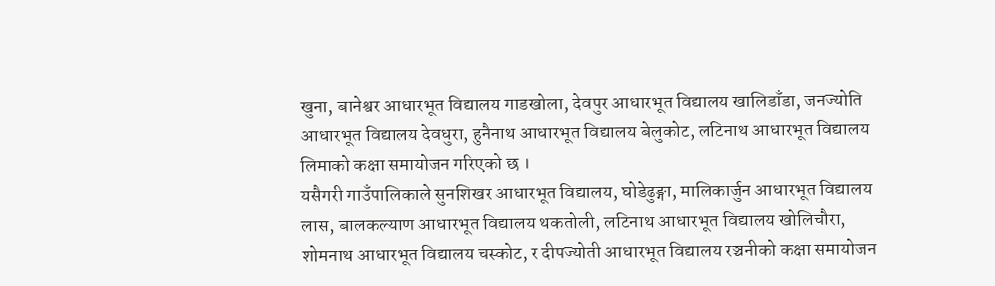खुना, बानेश्वर आधारभूत विद्यालय गाडखोला, देवपुर आधारभूत विद्यालय खालिडाँडा, जनज्योति आधारभूत विद्यालय देवधुरा, हुनैनाथ आधारभूत विद्यालय बेलुकोट, लटिनाथ आधारभूत विद्यालय लिमाको कक्षा समायोजन गरिएको छ ।
यसैगरी गाउँपालिकाले सुनशिखर आधारभूत विद्यालय, घोडेढुङ्गा, मालिकार्जुन आधारभूत विद्यालय लास, बालकल्याण आधारभूत विद्यालय थकतोली, लटिनाथ आधारभूत विद्यालय खोलिचौरा, शोमनाथ आधारभूत विद्यालय चस्कोट, र दीपज्योती आधारभूत विद्यालय रञ्चनीको कक्षा समायोजन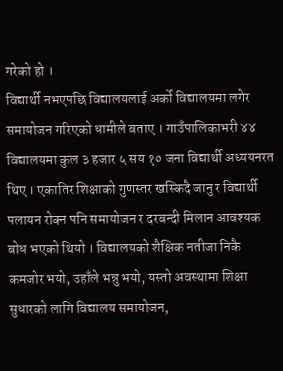गरेको हो ।
विद्यार्थी नभएपछि विद्यालयलाई अर्को विद्यालयमा लगेर समायोजन गरिएको धामीले बताए । गाउँपालिकाभरी ४४ विद्यालयमा कुल ३ हजार ५ सय १० जना विद्यार्थी अध्ययनरत थिए । एकातिर शिक्षाको गुणस्तर खस्किदै जानु र विद्यार्थी पलायन रोक्न पनि समायोजन र दरबन्दी मिलान आवश्यक बोध भएको थियो । विद्यालयको शैक्षिक नतीजा निकै कमजोर भयो, उहाँले भन्नु भयो, यस्तो अवस्थामा शिक्षा सुधारको लागि विद्यालय समायोजन,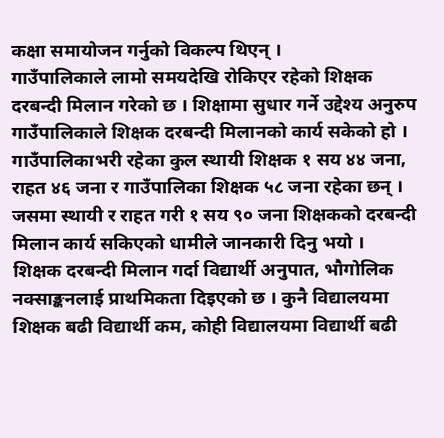कक्षा समायोजन गर्नुको विकल्प थिएन् ।
गाउँपालिकाले लामो समयदेखि रोकिएर रहेको शिक्षक दरबन्दी मिलान गरेको छ । शिक्षामा सुधार गर्ने उद्देश्य अनुरुप गाउँपालिकाले शिक्षक दरबन्दी मिलानको कार्य सकेको हो ।
गाउँपालिकाभरी रहेका कुल स्थायी शिक्षक १ सय ४४ जना, राहत ४६ जना र गाउँपालिका शिक्षक ५८ जना रहेका छन् । जसमा स्थायी र राहत गरी १ सय ९० जना शिक्षकको दरबन्दी मिलान कार्य सकिएको धामीले जानकारी दिनु भयो ।
शिक्षक दरबन्दी मिलान गर्दा विद्यार्थी अनुपात, भौगोलिक नक्साङ्कनलाई प्राथमिकता दिइएको छ । कुनै विद्यालयमा शिक्षक बढी विद्यार्थी कम, कोही विद्यालयमा विद्यार्थी बढी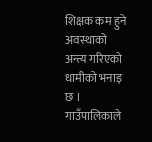शिक्षक कम हुने अवस्थाको अन्त्य गरिएको धामीको भनाइ छ ।
गाउँपालिकाले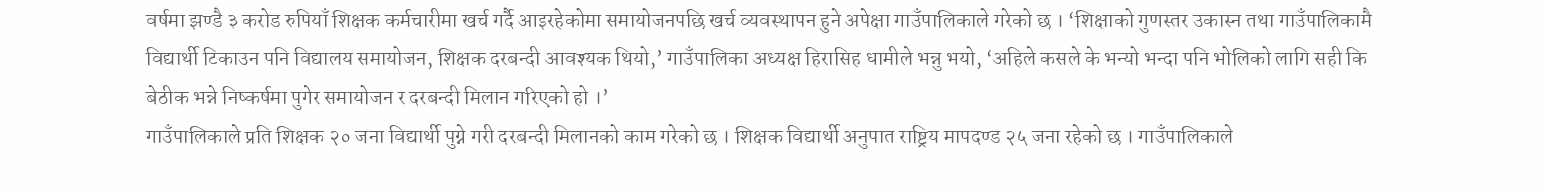वर्षमा झण्डै ३ करोड रुपियाँ शिक्षक कर्मचारीमा खर्च गर्दै आइरहेकोमा समायोजनपछि खर्च व्यवस्थापन हुने अपेक्षा गाउँपालिकाले गरेको छ । ‘शिक्षाको गुणस्तर उकास्न तथा गाउँपालिकामै विद्यार्थी टिकाउन पनि विद्यालय समायोजन, शिक्षक दरबन्दी आवश्यक थियो,’ गाउँपालिका अध्यक्ष हिरासिह धामीले भन्नु भयो, ‘अहिले कसले के भन्यो भन्दा पनि भोलिको लागि सही कि बेठीक भन्ने निष्कर्षमा पुगेर समायोजन र दरबन्दी मिलान गरिएको हो ।’
गाउँपालिकाले प्रति शिक्षक २० जना विद्यार्थी पुग्ने गरी दरबन्दी मिलानको काम गरेको छ । शिक्षक विद्यार्थी अनुपात राष्ट्रिय मापदण्ड २५ जना रहेको छ । गाउँपालिकाले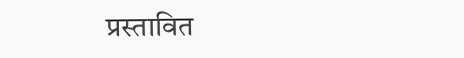प्रस्तावित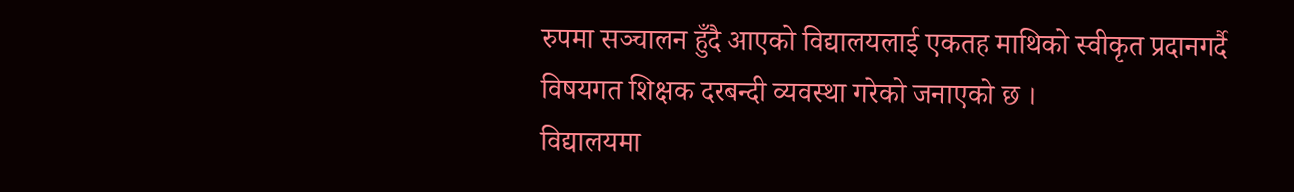रुपमा सञ्चालन हुँदै आएको विद्यालयलाई एकतह माथिको स्वीकृत प्रदानगर्दै विषयगत शिक्षक दरबन्दी व्यवस्था गरेको जनाएको छ ।
विद्यालयमा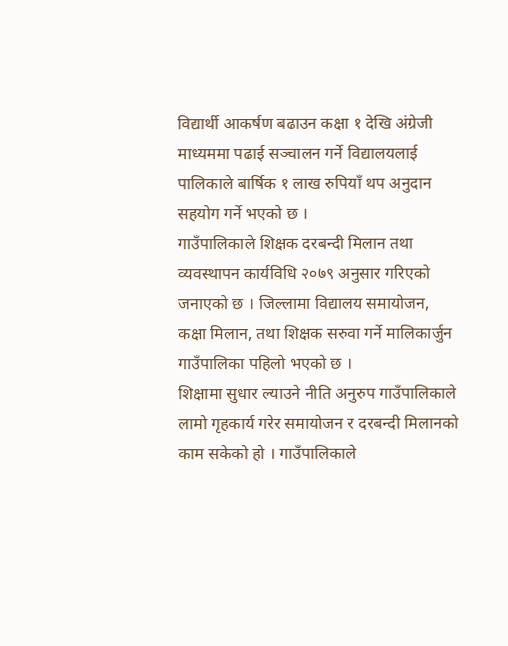विद्यार्थी आकर्षण बढाउन कक्षा १ देखि अंग्रेजी माध्यममा पढाई सञ्चालन गर्ने विद्यालयलाई पालिकाले बार्षिक १ लाख रुपियाँ थप अनुदान सहयोग गर्ने भएको छ ।
गाउँपालिकाले शिक्षक दरबन्दी मिलान तथा व्यवस्थापन कार्यविधि २०७९ अनुसार गरिएको जनाएको छ । जिल्लामा विद्यालय समायोजन, कक्षा मिलान, तथा शिक्षक सरुवा गर्ने मालिकार्जुन गाउँपालिका पहिलो भएको छ ।
शिक्षामा सुधार ल्याउने नीति अनुरुप गाउँपालिकाले लामो गृहकार्य गरेर समायोजन र दरबन्दी मिलानको काम सकेको हो । गाउँपालिकाले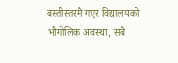बस्तीस्तरमै गएर विद्यालयको भौगोलिक अवस्था, सबै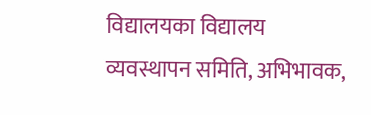विद्यालयका विद्यालय व्यवस्थापन समिति, अभिभावक,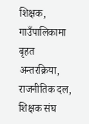शिक्षक, गाउँपालिकामा बृहत अन्तरक्रिया, राजनीतिक दल, शिक्षक संघ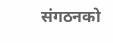संगठनको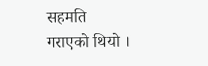सहमति गराएको थियो ।